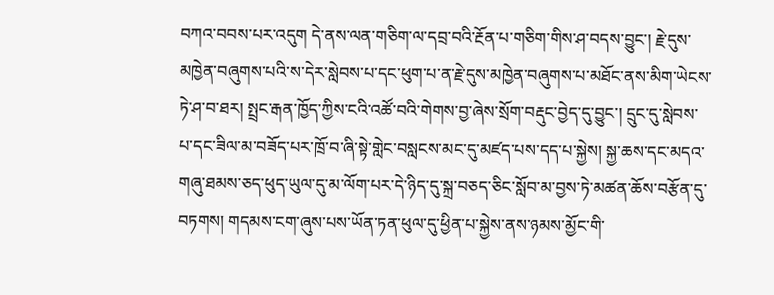བཀའ་བབས་པར་འདུག དེ་ནས་ལན་གཅིག་ལ་དབྲ་བའི་རྔོན་པ་གཅིག་གིས་ཤ་བདས་བྱུང་། རྗེ་དུས་མཁྱེན་བཞུགས་པའི་ས་དེར་སླེབས་པ་དང་ཕུག་པ་ན་རྗེ་དུས་མཁྱེན་བཞུགས་པ་མཐོང་ནས་མིག་ཡེངས་ཏེ་ཤ་བ་ཐར། སྤྲང་རྒན་ཁྱོད་ཀྱིས་ངའི་འཚོ་བའི་གེགས་བྱ་ཞེས་སྲོག་བརྡུང་བྱེད་དུ་བྱུང་། དྲུང་དུ་སླེབས་པ་དང་ཟིལ་མ་བཟོད་པར་ཁྲོ་བ་ཞི་སྟེ་གླེང་བསླངས་མང་དུ་མཛད་པས་དད་པ་སྐྱེས། སྐྱ་ཆས་དང་མདའ་གཞུ་ཐམས་ཅད་ཕུད་ཡུལ་དུ་མ་ལོག་པར་དེ་ཉིད་དུ་སྐྲ་བཅད་ཅིང་སློབ་མ་བྱས་ཏེ་མཚན་ཆོས་བརྩོན་དུ་བཏགས། གདམས་ངག་ཞུས་པས་ཡོན་ཏན་ཕུལ་དུ་ཕྱིན་པ་སྐྱེས་ནས་ཉམས་མྱོང་གི་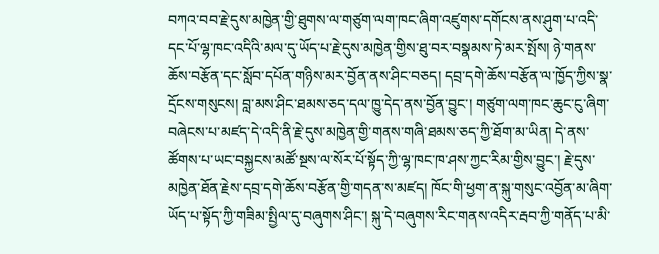བཀའ་བབ་རྗེ་དུས་མཁྱེན་གྱི་ཐུགས་ལ་གཙུག་ལག་ཁང་ཞིག་འཛུགས་དགོངས་ནས་ཤུག་པ་འདི་དང་པོ་ལྷ་ཁང་འདིའི་མལ་དུ་ཡོད་པ་རྗེ་དུས་མཁྱེན་གྱིས་ཐུ་བར་བསྣམས་ཏེ་མར་སྤོས། ཉེ་གནས་ཆོས་བརྩོན་དང་སློབ་དཔོན་གཉིས་མར་བྱོན་ནས་ཤིང་བཅད། དབྲ་དགེ་ཆོས་བརྩོན་ལ་ཁྱོད་ཀྱིས་སྣ་དྲོངས་གསུངས། བླ་མས་ཤིང་ཐམས་ཅད་དལ་ཁྱུ་དེད་ནས་བྱོན་བྱུང་། གཙུག་ལག་ཁང་ཆུང་ངུ་ཞིག་བཞེངས་པ་མཛད་དེ་འདི་ནི་རྗེ་དུས་མཁྱེན་གྱི་གནས་གཞི་ཐམས་ཅད་ཀྱི་ཐོག་མ་ཡིན། དེ་ནས་ཚོགས་པ་ཡང་བསྐྱངས་མཚོ་སྔས་ལ་སོར་པོ་སྟོད་ཀྱི་ལྷ་ཁང་ཁ་ཤས་ཀྱང་རིམ་གྱིས་བྱུང་། རྗེ་དུས་མཁྱེན་ཐོན་རྗེས་དབྲ་དགེ་ཆོས་བརྩོན་གྱི་གདན་ས་མཛད། ཁོང་གི་ཕྱག་ན་སྐུ་གསུང་འབྱོན་མ་ཞིག་ཡོད་པ་སྟོད་ཀྱི་གཟིམ་སྤྱིལ་དུ་བཞུགས་ཤིང་། སྐུ་དེ་བཞུགས་རིང་གནས་འདིར་རྦབ་ཀྱི་གནོད་པ་མི་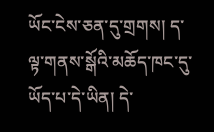ཡོང་ངེས་ཅན་དུ་གྲགས། ད་ལྟ་གནས་སྒོའི་མཆོད་ཁང་དུ་ཡོད་པ་དེ་ཡིན། དེ་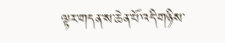ལྟར་གདན་ས་ཆེན་པོ་འདི་གཉིས་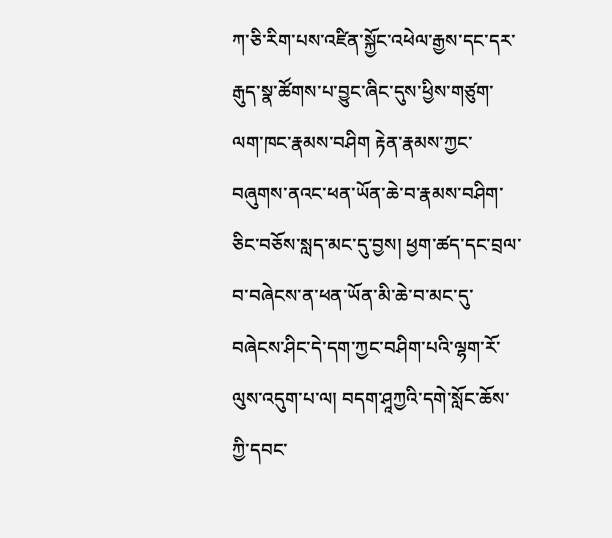ཀ་ཅི་རིག་པས་འཛིན་སྐྱོང་འཕེལ་རྒྱས་དང་དར་རྒུད་སྣ་ཚོགས་པ་བྱུང་ཞིང་དུས་ཕྱིས་གཙུག་ལག་ཁང་རྣམས་བཤིག རྟེན་རྣམས་ཀྱང་བཞུགས་ནའང་ཕན་ཡོན་ཆེ་བ་རྣམས་བཤིག་ཅིང་བཅོས་སླད་མང་དུ་བྱས། ཕྱག་ཚད་དང་བྲལ་བ་བཞེངས་ན་ཕན་ཡོན་མི་ཆེ་བ་མང་དུ་བཞེངས་ཤིང་དེ་དག་ཀྱང་བཤིག་པའི་ལྷག་རོ་ལུས་འདུག་པ་ལ། བདག་ཤཱཀྱའི་དགེ་སློང་ཆོས་ཀྱི་དབང་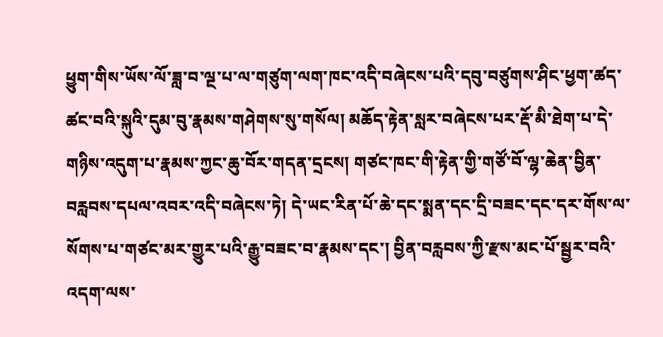ཕྱུག་གིས་ཡོས་ལོ་ཟླ་བ་ལྔ་པ་ལ་གཙུག་ལག་ཁང་འདི་བཞེངས་པའི་དབུ་བཙུགས་ཤིང་ཕྱག་ཚད་ཚང་བའི་སྐུའི་དུམ་བུ་རྣམས་གཤེགས་སུ་གསོལ། མཆོད་རྟེན་སླར་བཞེངས་པར་རྡོ་མི་ཐེག་པ་དེ་གཉིས་འདུག་པ་རྣམས་ཀྱང་ཆུ་བོར་གདན་དྲངས། གཙང་ཁང་གི་རྟེན་གྱི་གཙོ་བོ་ལྷ་ཆེན་བྱིན་བརླབས་དཔལ་འབར་འདི་བཞེངས་ཏེ། དེ་ཡང་རིན་པོ་ཆེ་དང་སྨན་དང་དྲི་བཟང་དང་དར་གོས་ལ་སོགས་པ་གཙང་མར་གྱུར་པའི་རྒྱུ་བཟང་བ་རྣམས་དང་། བྱིན་བརླབས་ཀྱི་རྫས་མང་པོ་སྦྱར་བའི་འདག་ལས་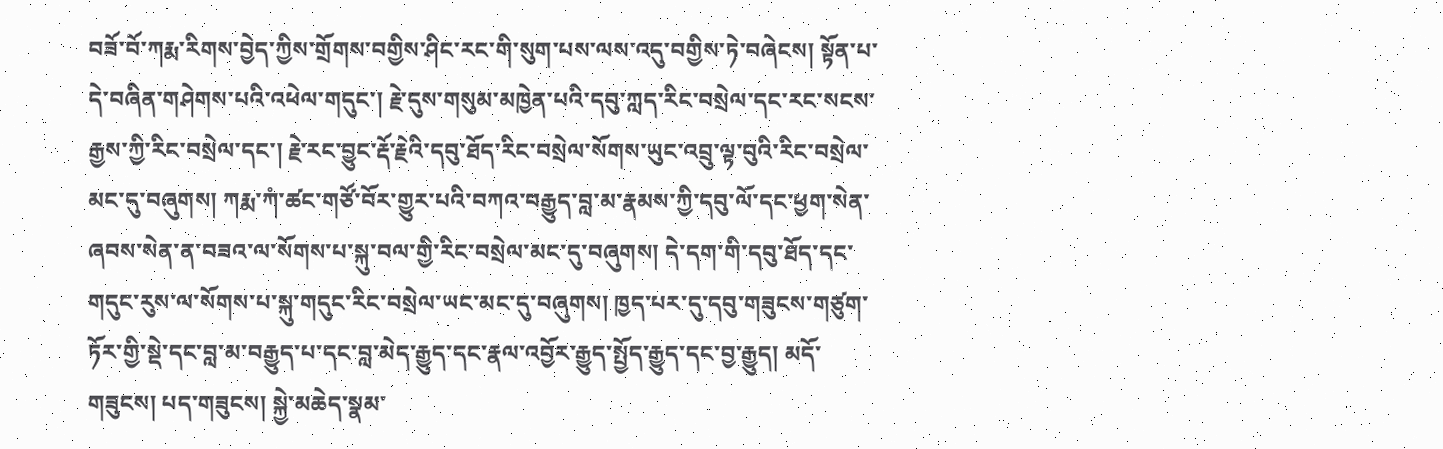བཟོ་བོ་ཀརྨ་རིགས་བྱེད་ཀྱིས་གྲོགས་བགྱིས་ཤིང་རང་གི་སུག་པས་ལས་འདུ་བགྱིས་ཏེ་བཞེངས། སྟོན་པ་དེ་བཞིན་གཤེགས་པའི་འཕེལ་གདུང་། རྗེ་དུས་གསུམ་མཁྱེན་པའི་དབུ་ཀླད་རིང་བསྲེལ་དང་རང་སངས་རྒྱས་ཀྱི་རིང་བསྲེལ་དང་། རྗེ་རང་བྱུང་རྡོ་རྗེའི་དབུ་ཐོད་རིང་བསྲེལ་སོགས་ཡུང་འབྲུ་ལྟ་བུའི་རིང་བསྲེལ་མང་དུ་བཞུགས། ཀརྨ་ཀཾ་ཚང་གཙོ་བོར་གྱུར་པའི་བཀའ་བརྒྱུད་བླ་མ་རྣམས་ཀྱི་དབུ་ལོ་དང་ཕྱག་སེན་ཞབས་སེན་ན་བཟའ་ལ་སོགས་པ་སྐུ་བལ་གྱི་རིང་བསྲེལ་མང་དུ་བཞུགས། དེ་དག་གི་དབུ་ཐོད་དང་གདུང་རུས་ལ་སོགས་པ་སྐུ་གདུང་རིང་བསྲེལ་ཡང་མང་དུ་བཞུགས། ཁྱད་པར་དུ་དབུ་གཟུངས་གཙུག་ཏོར་གྱི་སྡེ་དང་བླ་མ་བརྒྱུད་པ་དང་བླ་མེད་རྒྱུད་དང་རྣལ་འབྱོར་རྒྱུད་སྤྱོད་རྒྱུད་དང་བྱ་རྒྱུད། མདོ་གཟུངས། པད་གཟུངས། སྐྱེ་མཆེད་སྣམ་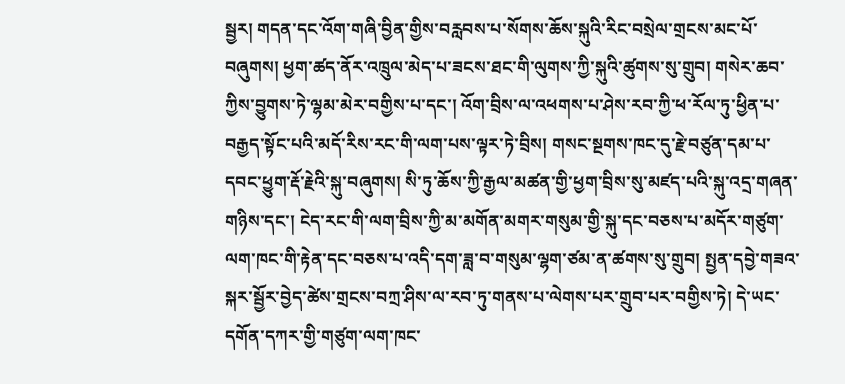སྦྱར། གདན་དང་འོག་གཞི་བྱིན་གྱིས་བརླབས་པ་སོགས་ཆོས་སྐུའི་རིང་བསྲེལ་གྲངས་མང་པོ་བཞུགས། ཕྱག་ཚད་ནོར་འཁྲུལ་མེད་པ་ཟངས་ཐང་གི་ལུགས་ཀྱི་སྐུའི་ཚུགས་སུ་གྲུབ། གསེར་ཆབ་ཀྱིས་བྱུགས་ཏེ་ལྷམ་མེར་བགྱིས་པ་དང་། འོག་བྲིས་ལ་འཕགས་པ་ཤེས་རབ་ཀྱི་ཕ་རོལ་ཏུ་ཕྱིན་པ་བརྒྱད་སྟོང་པའི་མདོ་རིས་རང་གི་ལག་པས་ལྟར་ཏེ་བྲིས། གསང་སྔགས་ཁང་དུ་རྗེ་བཙུན་དམ་པ་དབང་ཕྱུག་རྡོ་རྗེའི་སྐུ་བཞུགས། སི་ཏུ་ཆོས་ཀྱི་རྒྱལ་མཚན་གྱི་ཕྱག་བྲིས་སུ་མཛད་པའི་སྐུ་འདྲ་གཞན་གཉིས་དང་། ངེད་རང་གི་ལག་བྲིས་ཀྱི་མ་མགོན་མགར་གསུམ་གྱི་སྐུ་དང་བཅས་པ་མདོར་གཙུག་ལག་ཁང་གི་རྟེན་དང་བཅས་པ་འདི་དག་ཟླ་བ་གསུམ་ལྷག་ཙམ་ན་ཚགས་སུ་གྲུབ། སྤྱན་དབྱེ་གཟའ་སྐར་སྦྱོར་བྱེད་ཚེས་གྲངས་བཀྲ་ཤིས་ལ་རབ་ཏུ་གནས་པ་ལེགས་པར་གྲུབ་པར་བགྱིས་ཏེ། དེ་ཡང་དགོན་དཀར་གྱི་གཙུག་ལག་ཁང་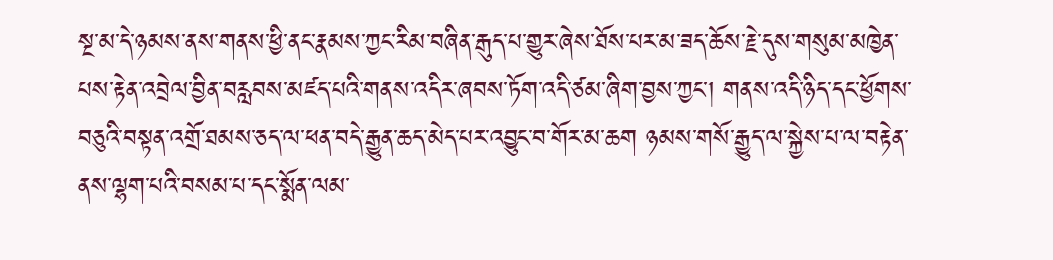སྔ་མ་དེ་ཉམས་ནས་གནས་ཕྱི་ནང་རྣམས་ཀྱང་རིམ་བཞིན་རྒུད་པ་གྱུར་ཞེས་ཐོས་པར་མ་ཟད་ཆོས་རྗེ་དུས་གསུམ་མཁྱེན་པས་རྟེན་འབྲེལ་བྱིན་བརླབས་མཛད་པའི་གནས་འདིར་ཞབས་ཏོག་འདི་ཙམ་ཞིག་བྱས་ཀྱང་། གནས་འདི་ཉིད་དང་ཕྱོགས་བཅུའི་བསྟན་འགྲོ་ཐམས་ཅད་ལ་ཕན་བདེ་རྒྱུན་ཆད་མེད་པར་འབྱུང་བ་གོར་མ་ཆག ཉམས་གསོ་རྒྱུད་ལ་སྐྱེས་པ་ལ་བརྟེན་ནས་ལྷག་པའི་བསམ་པ་དང་སྨོན་ལམ་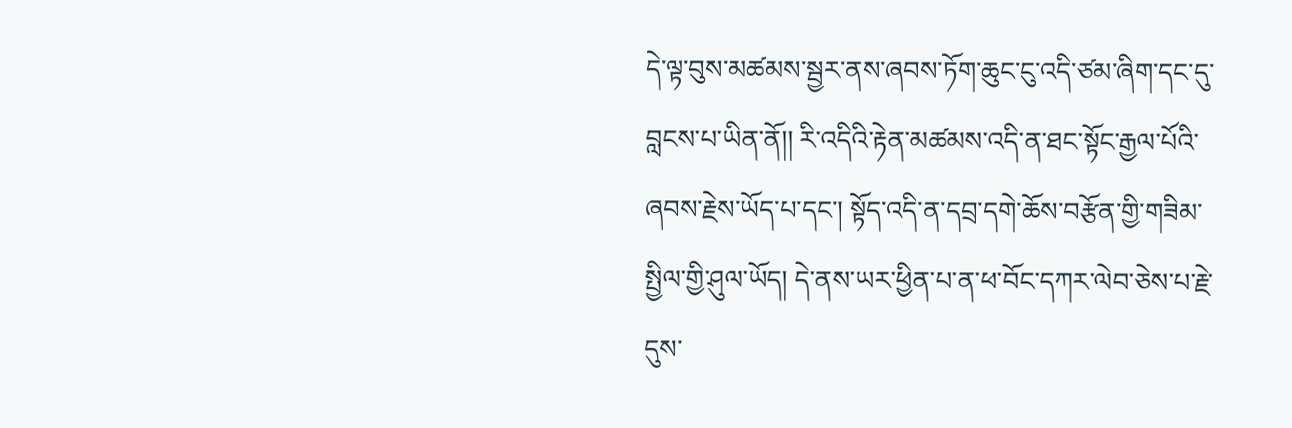དེ་ལྟ་བུས་མཚམས་སྦྱར་ནས་ཞབས་ཏོག་ཆུང་ངུ་འདི་ཙམ་ཞིག་དང་དུ་བླངས་པ་ཡིན་ནོ།། རི་འདིའི་རྟེན་མཚམས་འདི་ན་ཐང་སྟོང་རྒྱལ་པོའི་ཞབས་རྗེས་ཡོད་པ་དང་། སྟོད་འདི་ན་དབྲ་དགེ་ཆོས་བརྩོན་གྱི་གཟིམ་སྤྱིལ་གྱི་ཤུལ་ཡོད། དེ་ནས་ཡར་ཕྱིན་པ་ན་ཕ་བོང་དཀར་ལེབ་ཅེས་པ་རྗེ་དུས་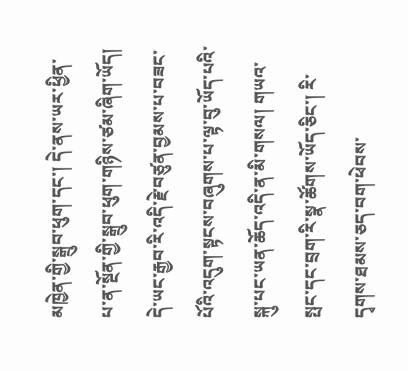མཁྱེན་གྱི་སྒྲུབ་ཕུག་དང་། དེ་ནས་ཡར་ཕྱིན་པ་ན་སྔོན་གྱི་སྒྲུབ་ཕུག་གཉིས་ཙམ་ཞིག་ཡོད། དེ་ཡང་རྒྱབ་རི་འདི་རྗེ་བཙུན་བྱམས་པ་བཟང་པོའི་འདུག་སྟངས་བཞུགས་པ་ལྟ་བུ་ཡོད་པའི་སྐུ་པང་ཡན་ཆོད་འདི་ན་མི་གསལ། གཡའ་སྤང་དང་བྲག་རི་སྣ་ཚོགས་ཡོད་ཅིང་། རི་དྭགས་ཐམས་ཅད་བག་ཕེབས་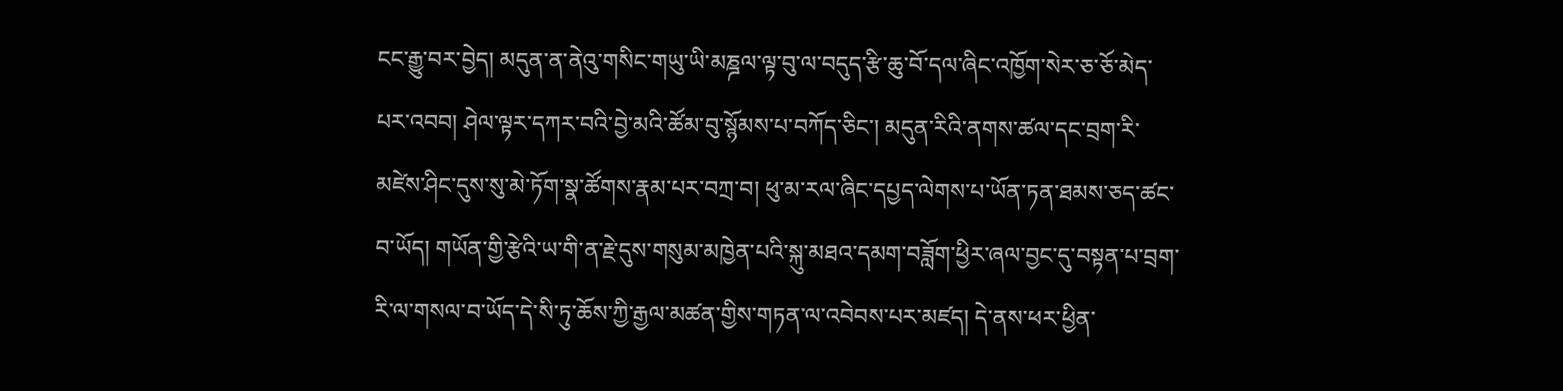ངང་རྒྱུ་བར་བྱེད། མདུན་ན་ནེའུ་གསིང་གཡུ་ཡི་མཎྜལ་ལྟ་བུ་ལ་བདུད་རྩི་ཆུ་བོ་དལ་ཞིང་འཁྱོག་སེར་ཅ་ཅོ་མེད་པར་འབབ། ཤེལ་ལྟར་དཀར་བའི་བྱེ་མའི་ཚོམ་བུ་སྙོམས་པ་བཀོད་ཅིང་། མདུན་རིའི་ནགས་ཚལ་དང་བྲག་རི་མཛེས་ཤིང་དུས་སུ་མེ་ཏོག་སྣ་ཚོགས་རྣམ་པར་བཀྲ་བ། ཕུ་མ་རལ་ཞིང་དཔྱད་ལེགས་པ་ཡོན་ཏན་ཐམས་ཅད་ཚང་བ་ཡོད། གཡོན་གྱི་རྩེའི་ཡ་གི་ན་རྗེ་དུས་གསུམ་མཁྱེན་པའི་སྐུ་མཐའ་དམག་བཟློག་ཕྱིར་ཞལ་བྱང་དུ་བསྟན་པ་བྲག་རི་ལ་གསལ་བ་ཡོད་དེ་སི་ཏུ་ཆོས་ཀྱི་རྒྱལ་མཚན་གྱིས་གཏན་ལ་འབེབས་པར་མཛད། དེ་ནས་ཕར་ཕྱིན་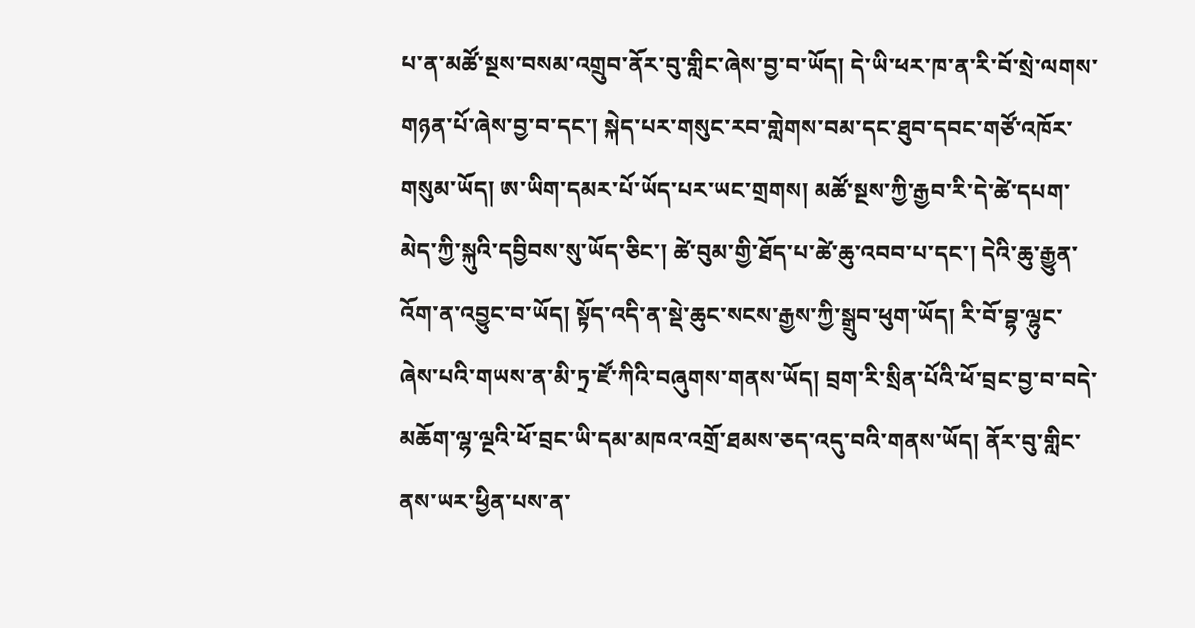པ་ན་མཚོ་སྔས་བསམ་འགྲུབ་ནོར་བུ་གླིང་ཞེས་བྱ་བ་ཡོད། དེ་ཡི་ཕར་ཁ་ན་རི་བོ་སྲེ་ལགས་གཉན་པོ་ཞེས་བྱ་བ་དང་། སྐེད་པར་གསུང་རབ་གླེགས་བམ་དང་ཐུབ་དབང་གཙོ་འཁོར་གསུམ་ཡོད། ཨ་ཡིག་དམར་པོ་ཡོད་པར་ཡང་གྲགས། མཚོ་སྔས་ཀྱི་རྒྱབ་རི་དེ་ཚེ་དཔག་མེད་ཀྱི་སྐུའི་དབྱིབས་སུ་ཡོད་ཅིང་། ཚེ་བུམ་གྱི་ཐོད་པ་ཚེ་ཆུ་འབབ་པ་དང་། དེའི་ཆུ་རྒྱུན་འོག་ན་འབྱུང་བ་ཡོད། སྟོད་འདི་ན་སྡེ་ཆུང་སངས་རྒྱས་ཀྱི་སྒྲུབ་ཕུག་ཡོད། རི་བོ་བྷ་ལྷུང་ཞེས་པའི་གཡས་ན་མི་ཏྲ་ཛོ་ཀིའི་བཞུགས་གནས་ཡོད། བྲག་རི་སྲིན་པོའི་ཕོ་བྲང་བྱ་བ་བདེ་མཆོག་ལྷ་ལྔའི་ཕོ་བྲང་ཡི་དམ་མཁའ་འགྲོ་ཐམས་ཅད་འདུ་བའི་གནས་ཡོད། ནོར་བུ་གླིང་ནས་ཡར་ཕྱིན་པས་ན་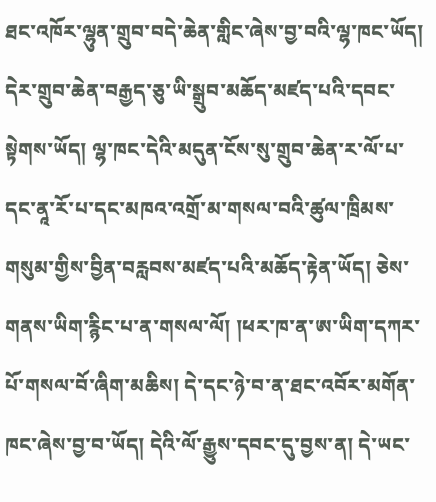ཐང་འཁོར་ལྷུན་གྲུབ་བདེ་ཆེན་གླིང་ཞེས་བྱ་བའི་ལྷ་ཁང་ཡོད། དེར་གྲུབ་ཆེན་བརྒྱད་ཅུ་ཡི་སྒྲུབ་མཆོད་མཛད་པའི་དབང་སྟེགས་ཡོད། ལྷ་ཁང་དེའི་མདུན་ངོས་སུ་གྲུབ་ཆེན་ར་ལོ་པ་དང་ནཱ་རོ་པ་དང་མཁའ་འགྲོ་མ་གསལ་བའི་ཚུལ་ཁྲིམས་གསུམ་གྱིས་བྱིན་བརླབས་མཛད་པའི་མཆོད་རྟེན་ཡོད། ཅེས་གནས་ཡིག་རྙིང་པ་ན་གསལ་ལོ། །ཕར་ཁ་ན་ཨ་ཡིག་དཀར་པོ་གསལ་བོ་ཞིག་མཆིས། དེ་དང་ཉེ་བ་ན་ཐང་འབོར་མགོན་ཁང་ཞེས་བྱ་བ་ཡོད། དེའི་ལོ་རྒྱུས་དབང་དུ་བྱས་ན། དེ་ཡང་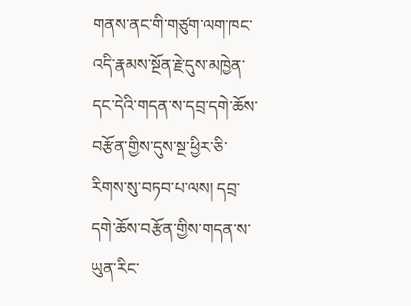གནས་ནང་གི་གཙུག་ལག་ཁང་འདི་རྣམས་སྔོན་རྗེ་དུས་མཁྱེན་དང་དེའི་གདན་ས་དབྲ་དགེ་ཆོས་བརྩོན་གྱིས་དུས་སྔ་ཕྱིར་ཅི་རིགས་སུ་བཏབ་པ་ལས། དབྲ་དགེ་ཆོས་བརྩོན་གྱིས་གདན་ས་ཡུན་རིང་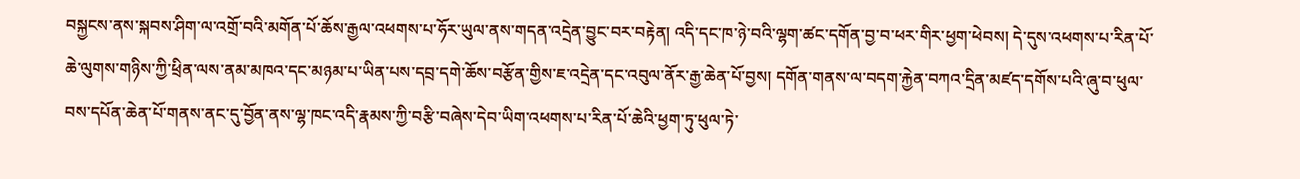བསྐྱངས་ནས་སྐབས་ཤིག་ལ་འགྲོ་བའི་མགོན་པོ་ཆོས་རྒྱལ་འཕགས་པ་ཧོར་ཡུལ་ནས་གདན་འདྲེན་བྱུང་བར་བརྟེན། འདི་དང་ཁ་ཉེ་བའི་ལྷག་ཚང་དགོན་བྱ་བ་ཕར་གིར་ཕྱག་ཕེབས། དེ་དུས་འཕགས་པ་རིན་པོ་ཆེ་ལུགས་གཉིས་ཀྱི་ཕྲིན་ལས་ནམ་མཁའ་དང་མཉམ་པ་ཡིན་པས་དབྲ་དགེ་ཆོས་བརྩོན་གྱིས་ཇ་འདྲེན་དང་འབུལ་ནོར་རྒྱ་ཆེན་པོ་བྱས། དགོན་གནས་ལ་བདག་རྐྱེན་བཀའ་དྲིན་མཛད་དགོས་པའི་ཞུ་བ་ཕུལ་བས་དཔོན་ཆེན་པོ་གནས་ནང་དུ་བྱོན་ནས་ལྷ་ཁང་འདི་རྣམས་ཀྱི་བརྩི་བཞེས་དེབ་ཡིག་འཕགས་པ་རིན་པོ་ཆེའི་ཕྱག་ཏུ་ཕུལ་ཏེ་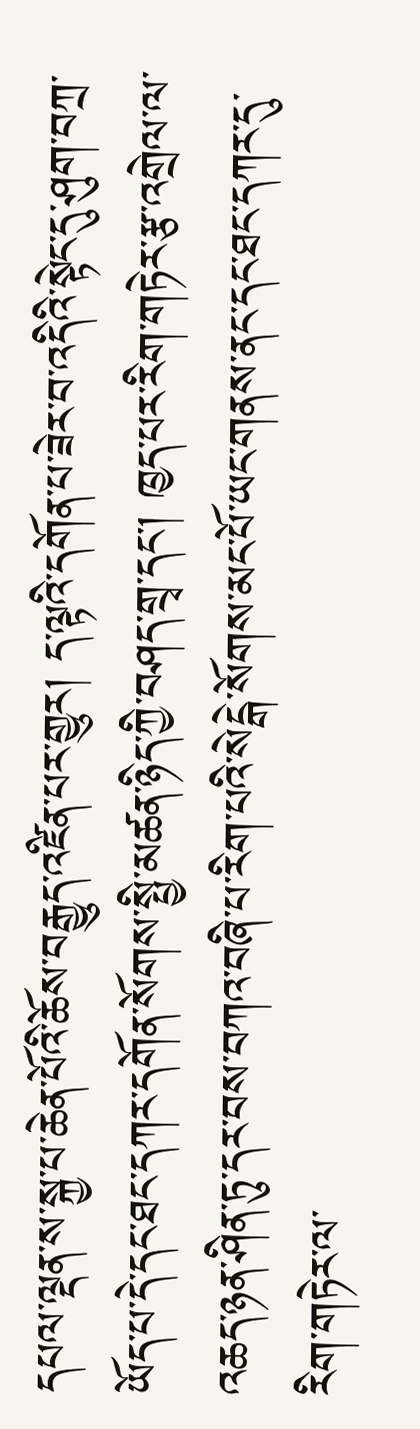དཔལ་ལྡན་ས་སྐྱ་པ་ཆེན་པོའི་ཆོས་བརྒྱུད་འཛིན་པར་གྱུར། ད་ལྟའི་དགོན་པ་ཟེར་བ་འདིའི་སྟེང་དུ་ཤུག་བཀྲ་ཡོད་པ་དེ་དང་ཐང་དཀར་དགོན་སོགས་སྤྱི་མཚན་ཉིད་ཀྱི་བཤད་གྲྭ་དང་། ཁྱད་པར་རིག་གཏེར་རྩ་འགྲེལ་ལ་འཆད་ཉན་ཤིན་ཏུ་དར་བས་བཀའ་བཞི་པ་རིག་པའི་སེངྒེ་སོགས་མང་པོ་ཡང་གནས་ནང་དང་ཐང་དཀར་དུ་རིག་གཏེར་ལ་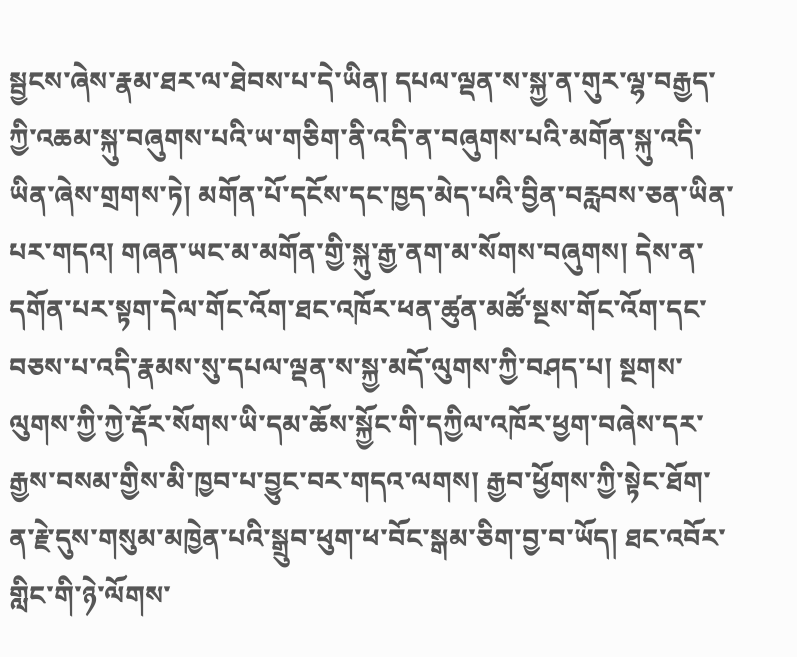སྦྱངས་ཞེས་རྣམ་ཐར་ལ་ཐེབས་པ་དེ་ཡིན། དཔལ་ལྡན་ས་སྐྱ་ན་གུར་ལྷ་བརྒྱད་ཀྱི་འཆམ་སྐུ་བཞུགས་པའི་ཡ་གཅིག་ནི་འདི་ན་བཞུགས་པའི་མགོན་སྐུ་འདི་ཡིན་ཞེས་གྲགས་ཏེ། མགོན་པོ་དངོས་དང་ཁྱད་མེད་པའི་བྱིན་བརླབས་ཅན་ཡིན་པར་གདའ། གཞན་ཡང་མ་མགོན་གྱི་སྐུ་རྒྱ་ནག་མ་སོགས་བཞུགས། དེས་ན་དགོན་པར་སྟག་དེལ་གོང་འོག་ཐང་འཁོར་ཕན་ཚུན་མཚོ་སྔས་གོང་འོག་དང་བཅས་པ་འདི་རྣམས་སུ་དཔལ་ལྡན་ས་སྐྱ་མདོ་ལུགས་ཀྱི་བཤད་པ། སྔགས་ལུགས་ཀྱི་ཀྱེ་རྡོར་སོགས་ཡི་དམ་ཆོས་སྐྱོང་གི་དཀྱིལ་འཁོར་ཕྱག་བཞེས་དར་རྒྱས་བསམ་གྱིས་མི་ཁྱབ་པ་བྱུང་བར་གདའ་ལགས། རྒྱབ་ཕྱོགས་ཀྱི་སྟེང་ཐོག་ན་རྗེ་དུས་གསུམ་མཁྱེན་པའི་སྒྲུབ་ཕུག་ཕ་བོང་སྒམ་ཅིག་བྱ་བ་ཡོད། ཐང་འབོར་གླིང་གི་ཉེ་ལོགས་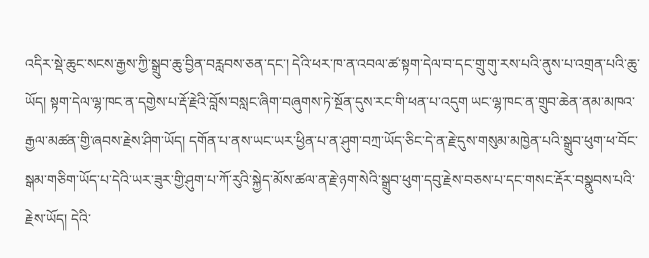འདིར་སྡེ་ཆུང་སངས་རྒྱས་ཀྱི་སྒྲུབ་ཆུ་བྱིན་བརླབས་ཅན་དང་། དེའི་ཕར་ཁ་ན་འབལ་ཚ་སྟག་དེལ་བ་དང་གྲུ་གུ་རས་པའི་ནུས་པ་འགྲན་པའི་ཆུ་ཡོད། སྟག་དེལ་ལྷ་ཁང་ན་དགྱེས་པ་རྡོ་རྗེའི་བློས་བསླང་ཞིག་བཞུགས་ཏེ་སྔོན་དུས་རང་གི་ཕན་པ་འདུག ཡང་ལྷ་ཁང་ན་གྲུབ་ཆེན་ནམ་མཁའ་རྒྱལ་མཚན་གྱི་ཞབས་རྗེས་ཤིག་ཡོད། དགོན་པ་ནས་ཡང་ཡར་ཕྱིན་པ་ན་ཤུག་བཀྲ་ཡོད་ཅིང་དེ་ན་རྗེ་དུས་གསུམ་མཁྱེན་པའི་སྒྲུབ་ཕུག་ཕ་བོང་སྒམ་གཅིག་ཡོད་པ་དེའི་ཡར་ཟུར་གྱི་ཤུག་པ་ཀོ་རུའི་སྐྱེད་མོས་ཚལ་ན་རྗེ་ཉག་སེའི་སྒྲུབ་ཕུག་དབུ་རྗེས་བཅས་པ་དང་གསང་རྡོར་བསྣུབས་པའི་རྗེས་ཡོད། དེའི་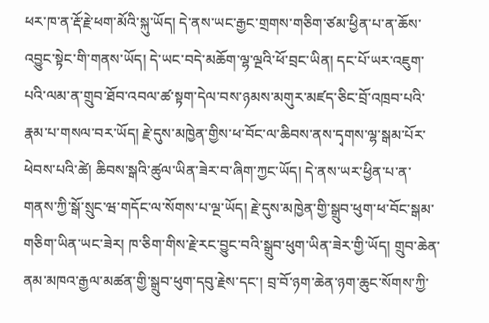ཕར་ཁ་ན་རྡོ་རྗེ་ཕག་མོའི་སྐུ་ཡོད། དེ་ནས་ཡང་རྒྱང་གྲགས་གཅིག་ཙམ་ཕྱིན་པ་ན་ཆོས་འབྱུང་སྟེང་གི་གནས་ཡོད། དེ་ཡང་བདེ་མཆོག་ལྷ་ལྔའི་ཕོ་བྲང་ཡིན། དང་པོ་ཡར་འཇུག་པའི་ལམ་ན་གྲུབ་ཐོབ་འབལ་ཚ་སྟག་དེལ་བས་ཉམས་མགུར་མཛད་ཅིང་བྲོ་འཁྲབ་པའི་རྣམ་པ་གསལ་བར་ཡོད། རྗེ་དུས་མཁྱེན་གྱིས་ཕ་བོང་ལ་ཆིབས་ནས་དྭགས་ལྷ་སྒམ་པོར་ཕེབས་པའི་ཚེ། ཆིབས་སྒའི་ཚུལ་ཡིན་ཟེར་བ་ཞིག་ཀྱང་ཡོད། དེ་ནས་ཡར་ཕྱིན་པ་ན་གནས་ཀྱི་སྒོ་སྲུང་ཝ་གདོང་ལ་སོགས་པ་ལྔ་ཡོད། རྗེ་དུས་མཁྱེན་གྱི་སྒྲུབ་ཕུག་ཕ་བོང་སྒམ་གཅིག་ཡིན་ཡང་ཟེར། ཁ་ཅིག་གིས་རྗེ་རང་བྱུང་བའི་སྒྲུབ་ཕུག་ཡིན་ཟེར་གྱི་ཡོད། གྲུབ་ཆེན་ནམ་མཁའ་རྒྱལ་མཚན་གྱི་སྒྲུབ་ཕུག་དབུ་རྗེས་དང་། བྲ་བོ་ཉག་ཆེན་ཉག་ཆུང་སོགས་ཀྱི་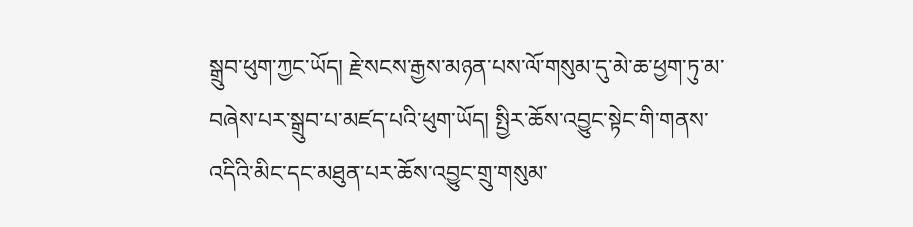སྒྲུབ་ཕུག་ཀྱང་ཡོད། རྗེ་སངས་རྒྱས་མཉན་པས་ལོ་གསུམ་དུ་མེ་ཆ་ཕྱག་ཏུ་མ་བཞེས་པར་སྒྲུབ་པ་མཛད་པའི་ཕུག་ཡོད། སྤྱིར་ཆོས་འབྱུང་སྟེང་གི་གནས་འདིའི་མིང་དང་མཐུན་པར་ཆོས་འབྱུང་གྲུ་གསུམ་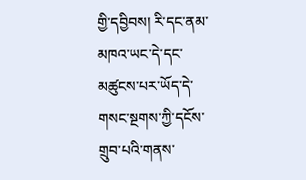གྱི་དབྱིབས། རི་དང་ནམ་མཁའ་ཡང་དེ་དང་མཚུངས་པར་ཡོད་དེ་གསང་སྔགས་ཀྱི་དངོས་གྲུབ་པའི་གནས་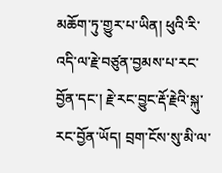མཆོག་ཏུ་གྱུར་པ་ཡིན། ཕུའི་རི་འདི་ལ་རྗེ་བཙུན་བྱམས་པ་རང་བྱོན་དང་། རྗེ་རང་བྱུང་རྡོ་རྗེའི་སྐུ་རང་བྱོན་ཡོད། བྲག་ངོས་སུ་མི་ལ་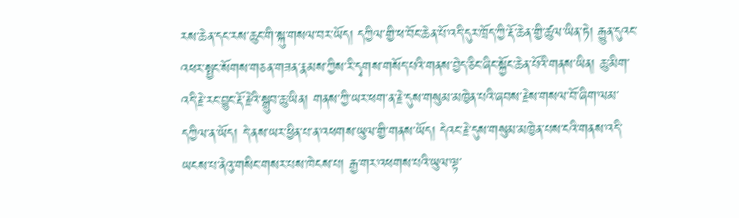རས་ཆེན་དང་རས་ཆུང་གི་སྐུ་གསལ་བར་ཡོད། དཀྱིལ་གྱི་ཕ་བོང་ཆེན་པོ་འདི་དུར་ཁྲོད་ཀྱི་རྡོ་ཆེན་གྱི་ཚུལ་ཡིན་ཏེ། རྒྱུན་དུའང་འཕར་སྤྱང་སོགས་གཅན་གཟན་རྣམས་ཀྱིས་རི་དྭགས་གསོད་པའི་གནས་བྱེད་ཅིང་ཞིང་སྐྱོང་ཆེན་པོའི་གནས་ཡིན། ཆུ་མིག་འདི་རྗེ་རང་བྱུང་རྡོ་རྗེའི་སྒྲུབ་ཆུ་ཡིན། གནས་ཀྱི་ཡར་ཕག་ན་རྗེ་དུས་གསུམ་མཁྱེན་པའི་ཞབས་རྗེས་གསལ་བོ་ཞིག་ལམ་དཀྱིལ་ན་ཡོད། དེ་ནས་ཡར་ཕྱིན་པ་ན་འཕགས་ཡུལ་གྱི་གནས་ཡོད། དེའང་རྗེ་དུས་གསུམ་མཁྱེན་པས་ངའི་གནས་འདི་ཡངས་པ་ནེའུ་གསིང་གསར་པས་ཁེངས་པ། རྒྱ་གར་འཕགས་པའི་ཡུལ་ལྟ་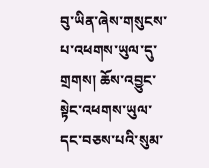བུ་ཡིན་ཞེས་གསུངས་པ་འཕགས་ཡུལ་དུ་གྲགས། ཆོས་འབྱུང་སྟེང་འཕགས་ཡུལ་དང་བཅས་པའི་སུམ་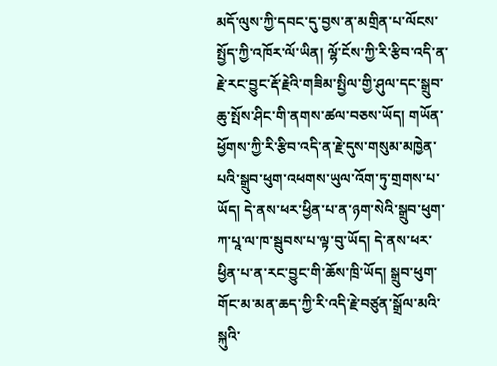མདོ་ལུས་ཀྱི་དབང་དུ་བྱས་ན་མགྲིན་པ་ལོངས་སྤྱོད་ཀྱི་འཁོར་ལོ་ཡིན། ལྷོ་ངོས་ཀྱི་རི་རྩིབ་འདི་ན་རྗེ་རང་བྱུང་རྡོ་རྗེའི་གཟིམ་སྤྱིལ་གྱི་ཤུལ་དང་སྒྲུབ་ཆུ་སྤོས་ཤིང་གི་ནགས་ཚལ་བཅས་ཡོད། གཡོན་ཕྱོགས་ཀྱི་རི་རྩིབ་འདི་ན་རྗེ་དུས་གསུམ་མཁྱེན་པའི་སྒྲུབ་ཕུག་འཕགས་ཡུལ་འོག་ཏུ་གྲགས་པ་ཡོད། དེ་ནས་ཕར་ཕྱིན་པ་ན་ཉག་སེའི་སྒྲུབ་ཕུག་ཀ་པཱ་ལ་ཁ་སྦུབས་པ་ལྟ་བུ་ཡོད། དེ་ནས་ཕར་ཕྱིན་པ་ན་རང་བྱུང་གི་ཆོས་ཁྲི་ཡོད། སྒྲུབ་ཕུག་གོང་མ་མན་ཆད་ཀྱི་རི་འདི་རྗེ་བཙུན་སྒྲོལ་མའི་སྐུའི་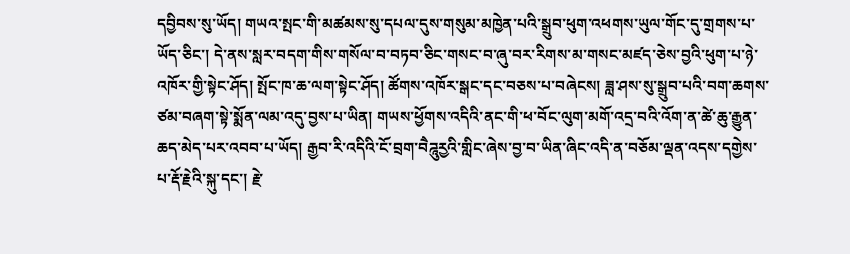དབྱིབས་སུ་ཡོད། གཡའ་སྤང་གི་མཚམས་སུ་དཔལ་དུས་གསུམ་མཁྱེན་པའི་སྒྲུབ་ཕུག་འཕགས་ཡུལ་གོང་དུ་གྲགས་པ་ཡོད་ཅིང་། དེ་ནས་སླར་བདག་གིས་གསོལ་བ་བཏབ་ཅིང་གསང་བ་ཞུ་བར་རིགས་མ་གསང་མཛད་ཅེས་བྱའི་ཕུག་པ་ཉེ་འཁོར་གྱི་སྟེང་ཤོད། སྤོང་ཁ་ཆ་ལག་སྟེང་ཤོད། ཚོགས་འཁོར་སྒང་དང་བཅས་པ་བཞེངས། ཟླ་ཤས་སུ་སྒྲུབ་པའི་བག་ཆགས་ཙམ་བཞག་སྟེ་སྨོན་ལམ་འདུ་བྱས་པ་ཡིན། གཡས་ཕྱོགས་འདིའི་ནང་གི་ཕ་བོང་ལུག་མགོ་འདྲ་བའི་འོག་ན་ཚེ་ཆུ་རྒྱུན་ཆད་མེད་པར་འབབ་པ་ཡོད། རྒྱབ་རི་འདིའི་ངོ་བྲག་བཻཌཱུརྱའི་གླིང་ཞེས་བྱ་བ་ཡིན་ཞིང་འདི་ན་བཅོམ་ལྡན་འདས་དགྱེས་པ་རྡོ་རྗེའི་སྐུ་དང་། རྗེ་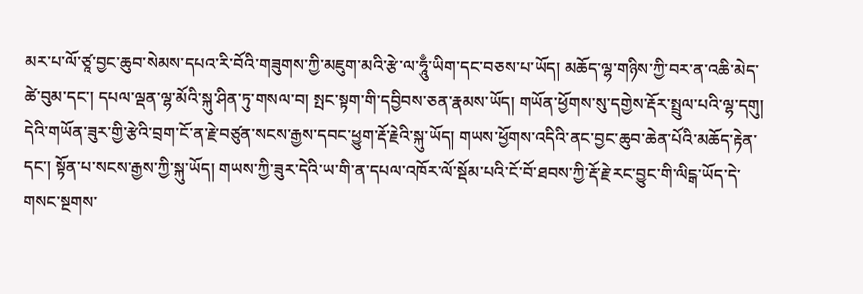མར་པ་ལོ་ཙཱ་བྱང་ཆུབ་སེམས་དཔའ་རི་བོའི་གཟུགས་ཀྱི་མཇུག་མའི་རྩེ་ལ་ཧཱུྃ་ཡིག་དང་བཅས་པ་ཡོད། མཆོད་ལྷ་གཉིས་ཀྱི་བར་ན་འཆི་མེད་ཚེ་བུམ་དང་། དཔལ་ལྡན་ལྷ་མོའི་སྐུ་ཤིན་ཏུ་གསལ་བ། སྤང་སྟག་གི་དབྱིབས་ཅན་རྣམས་ཡོད། གཡོན་ཕྱོགས་སུ་དགྱེས་རྡོར་སྤྲུལ་པའི་ལྷ་དགུ། དེའི་གཡོན་ཟུར་གྱི་རྩེའི་བྲག་ངོ་ན་རྗེ་བཙུན་སངས་རྒྱས་དབང་ཕྱུག་རྡོ་རྗེའི་སྐུ་ཡོད། གཡས་ཕྱོགས་འདིའི་ནང་བྱང་ཆུབ་ཆེན་པོའི་མཆོད་རྟེན་དང་། སྟོན་པ་སངས་རྒྱས་ཀྱི་སྐུ་ཡོད། གཡས་ཀྱི་ཟུར་དེའི་ཡ་གི་ན་དཔལ་འཁོར་ལོ་སྡོམ་པའི་ངོ་བོ་ཐབས་ཀྱི་རྡོ་རྗེ་རང་བྱུང་གི་ལིངྒ་ཡོད་དེ་གསང་སྔགས་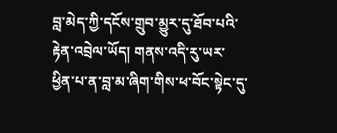བླ་མེད་ཀྱི་དངོས་གྲུབ་མྱུར་དུ་ཐོབ་པའི་རྟེན་འབྲེལ་ཡོད། གནས་འདི་རུ་ཡར་ཕྱིན་པ་ན་བླ་མ་ཞིག་གིས་ཕ་བོང་སྟེང་དུ་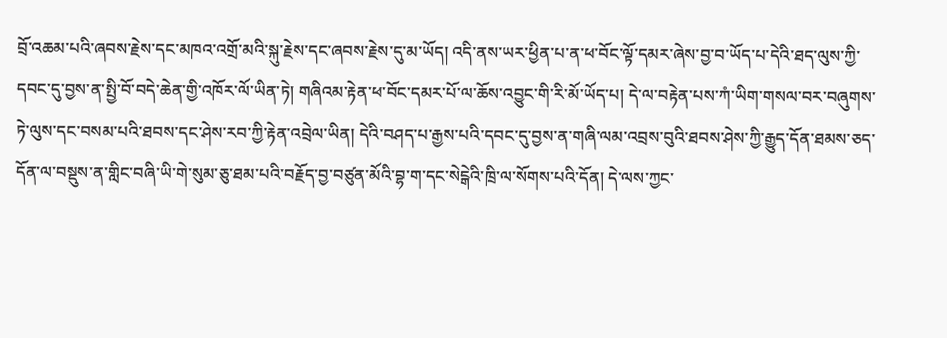བྲོ་འཆམ་པའི་ཞབས་རྗེས་དང་མཁའ་འགྲོ་མའི་སྐུ་རྗེས་དང་ཞབས་རྗེས་དུ་མ་ཡོད། འདི་ནས་ཡར་ཕྱིན་པ་ན་ཕ་བོང་ལྟོ་དམར་ཞེས་བྱ་བ་ཡོད་པ་དེའི་ཐད་ལུས་ཀྱི་དབང་དུ་བྱས་ན་སྤྱི་བོ་བདེ་ཆེན་གྱི་འཁོར་ལོ་ཡིན་ཏེ། གཞིའམ་རྟེན་ཕ་བོང་དམར་པོ་ལ་ཆོས་འབྱུང་གི་རི་མོ་ཡོད་པ། དེ་ལ་བརྟེན་པས་ཀཾ་ཡིག་གསལ་བར་བཞུགས་ཏེ་ལུས་དང་བསམ་པའི་ཐབས་དང་ཤེས་རབ་ཀྱི་རྟེན་འབྲེལ་ཡིན། དེའི་བཤད་པ་རྒྱས་པའི་དབང་དུ་བྱས་ན་གཞི་ལམ་འབྲས་བུའི་ཐབས་ཤེས་ཀྱི་རྒྱུད་དོན་ཐམས་ཅད་དོན་ལ་བསྡུས་ན་གླིང་བཞི་ཡི་གེ་སུམ་ཅུ་ཐམ་པའི་བརྗོད་བྱ་བཙུན་མོའི་བྷ་ག་དང་སེངྒེའི་ཁྲི་ལ་སོགས་པའི་དོན། དེ་ལས་ཀྱང་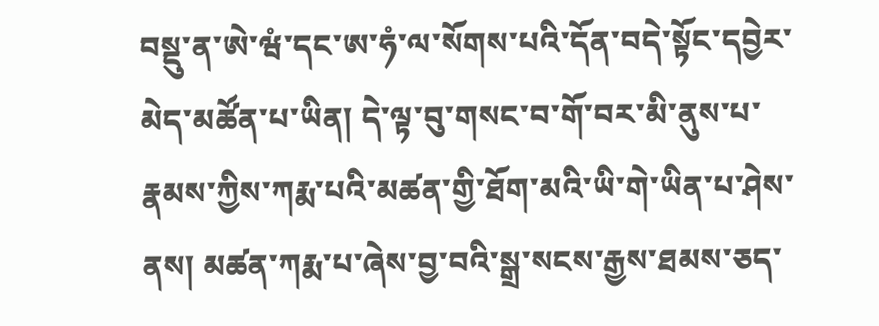བསྡུ་ན་ཨེ་ཝཾ་དང་ཨ་ཧཾ་ལ་སོགས་པའི་དོན་བདེ་སྟོང་དབྱེར་མེད་མཚོན་པ་ཡིན། དེ་ལྟ་བུ་གསང་བ་གོ་བར་མི་ནུས་པ་རྣམས་ཀྱིས་ཀརྨ་པའི་མཚན་གྱི་ཐོག་མའི་ཡི་གེ་ཡིན་པ་ཤེས་ནས། མཚན་ཀརྨ་པ་ཞེས་བྱ་བའི་སྒྲ་སངས་རྒྱས་ཐམས་ཅད་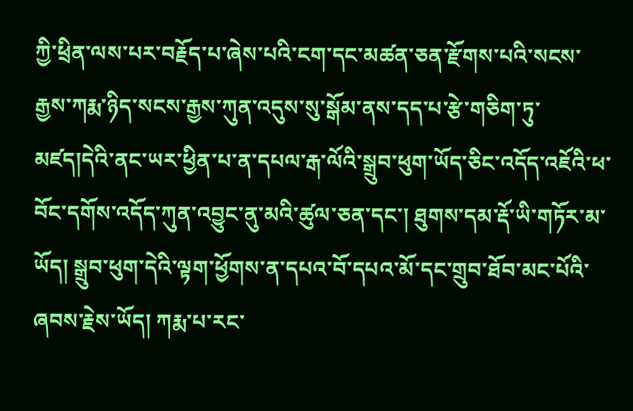ཀྱི་ཕྲིན་ལས་པར་བརྗོད་པ་ཞེས་པའི་ངག་དང་མཚན་ཅན་རྫོགས་པའི་སངས་རྒྱས་ཀརྨ་ཉིད་སངས་རྒྱས་ཀུན་འདུས་སུ་སྒོམ་ནས་དད་པ་རྩེ་གཅིག་ཏུ་མཛད།དེའི་ནང་ཡར་ཕྱིན་པ་ན་དཔལ་རྒ་ལོའི་སྒྲུབ་ཕུག་ཡོད་ཅིང་འདོད་འཇོའི་ཕ་བོང་དགོས་འདོད་ཀུན་འབྱུང་ནུ་མའི་ཚུལ་ཅན་དང་། ཐུགས་དམ་རྡོ་ཡི་གཏོར་མ་ཡོད། སྒྲུབ་ཕུག་དེའི་ལྟག་ཕྱོགས་ན་དཔའ་བོ་དཔའ་མོ་དང་གྲུབ་ཐོབ་མང་པོའི་ཞབས་རྗེས་ཡོད། ཀརྨ་པ་རང་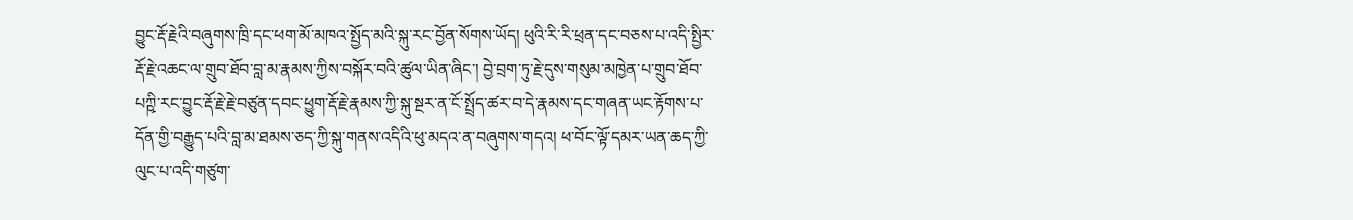བྱུང་རྡོ་རྗེའི་བཞུགས་ཁྲི་དང་ཕག་མོ་མཁའ་སྤྱོད་མའི་སྐུ་རང་བྱོན་སོགས་ཡོད། ཕུའི་རི་རི་ཕྲན་དང་བཅས་པ་འདི་སྤྱིར་རྡོ་རྗེ་འཆང་ལ་གྲུབ་ཐོབ་བླ་མ་རྣམས་ཀྱིས་བསྐོར་བའི་ཚུལ་ཡིན་ཞིང་། བྱེ་བྲག་ཏུ་རྗེ་དུས་གསུམ་མཁྱེན་པ་གྲུབ་ཐོབ་པཀྵི་རང་བྱུང་རྡོ་རྗེ་རྗེ་བཙུན་དབང་ཕྱུག་རྡོ་རྗེ་རྣམས་ཀྱི་སྐུ་སྔར་ན་ངོ་སྤྲོད་ཚར་བ་དེ་རྣམས་དང་གཞན་ཡང་རྟོགས་པ་དོན་གྱི་བརྒྱུད་པའི་བླ་མ་ཐམས་ཅད་ཀྱི་སྐུ་གནས་འདིའི་ཕུ་མདའ་ན་བཞུགས་གདའ། ཕ་བོང་ལྟོ་དམར་ཡན་ཆད་ཀྱི་ལུང་པ་འདི་གཙུག་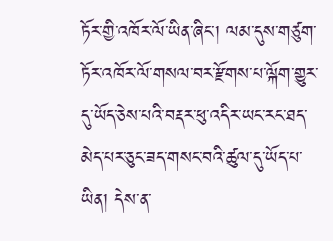ཏོར་གྱི་འཁོར་ལོ་ཡིན་ཞིང་། ལམ་དུས་གཙུག་ཏོར་འཁོར་ལོ་གསལ་བར་རྫོགས་པ་ལྐོག་གྱུར་དུ་ཡོད་ཅེས་པའི་བརྡར་ཕུ་འདིར་ཡང་རང་ཐད་མེད་པར་ཅུང་ཟད་གསང་བའི་ཚུལ་དུ་ཡོད་པ་ཡིན། དེས་ན་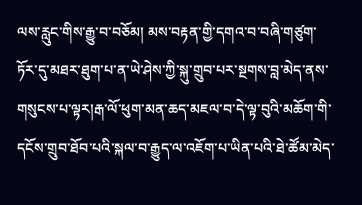ལས་རླུང་གིས་རྒྱུ་བ་བཅོམ། མས་བརྟན་གྱི་དགའ་བ་བཞི་གཙུག་ཏོར་དུ་མཐར་ཐུག་པ་ན་ཡེ་ཤེས་ཀྱི་སྐུ་གྲུབ་པར་སྔགས་བླ་མེད་ནས་གསུངས་པ་ལྟར།རྒ་ལོ་ཕུག་མན་ཆད་མཇལ་བ་དེ་ལྟ་བུའི་མཆོག་གི་དངོས་གྲུབ་ཐོབ་པའི་སྐལ་བ་རྒྱུད་ལ་འཇོག་པ་ཡིན་པའི་ཐེ་ཚོམ་མེད་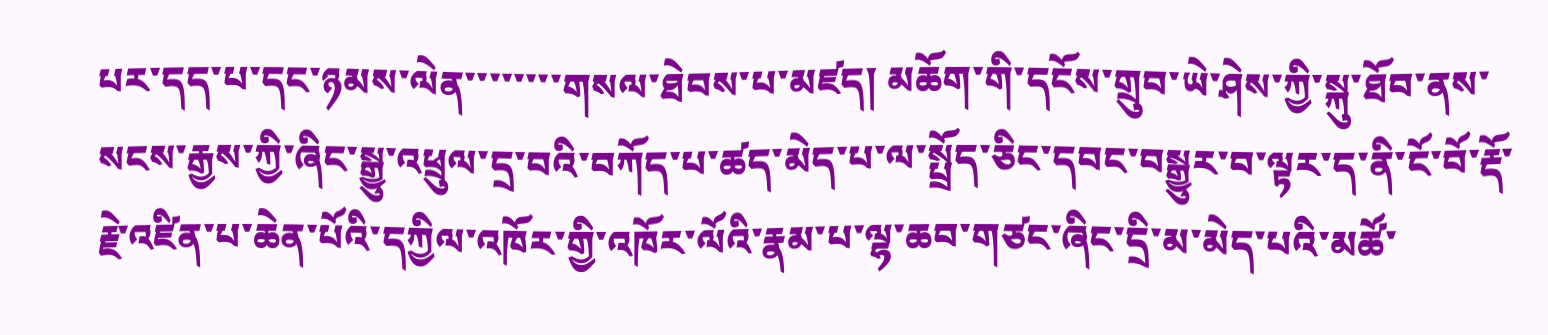པར་དད་པ་དང་ཉམས་ལེན་་་་་་་་གསལ་ཐེབས་པ་མཛད། མཆོག་གི་དངོས་གྲུབ་ཡེ་ཤེས་ཀྱི་སྐུ་ཐོབ་ནས་སངས་རྒྱས་ཀྱི་ཞིང་སྒྱུ་འཕྲུལ་དྲ་བའི་བཀོད་པ་ཚད་མེད་པ་ལ་སྤྲོད་ཅིང་དབང་བསྒྱུར་བ་ལྟར་ད་ནི་ངོ་བོ་རྡོ་རྗེ་འཛིན་པ་ཆེན་པོའི་དཀྱིལ་འཁོར་གྱི་འཁོར་ལོའི་རྣམ་པ་ལྷ་ཆབ་གཙང་ཞིང་དྲི་མ་མེད་པའི་མཚོ་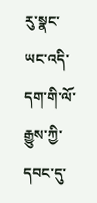རུ་སྣང་ཡང་འདི་དག་གི་ལོ་རྒྱུས་ཀྱི་དབང་དུ་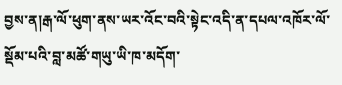བྱས་ན།རྒ་ལོ་ཕུག་ནས་ཡར་འོང་བའི་སྟེང་འདི་ན་དཔལ་འཁོར་ལོ་སྡོམ་པའི་བླ་མཚོ་གཡུ་ཡི་ཁ་མདོག་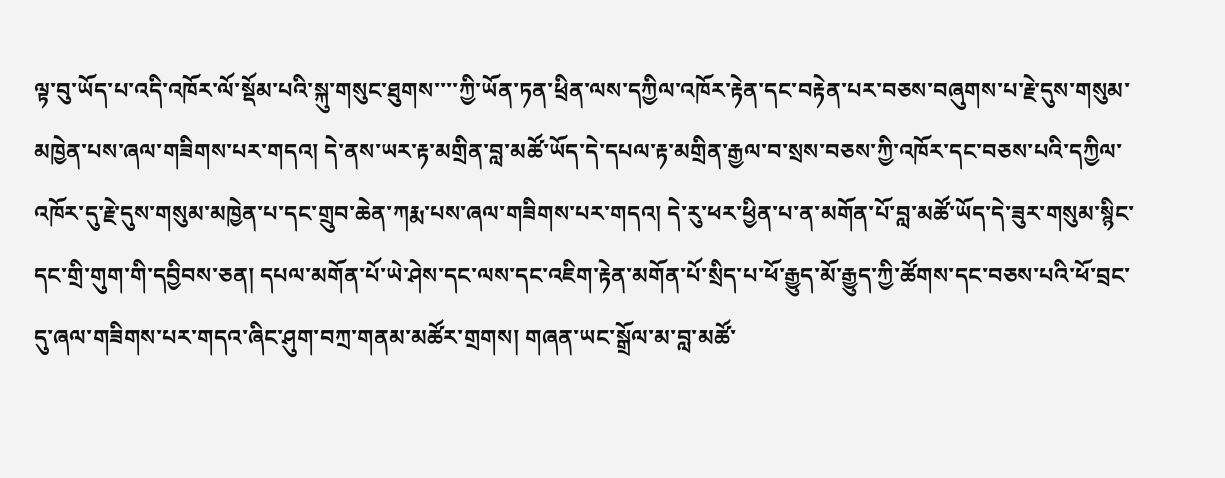ལྟ་བུ་ཡོད་པ་འདི་འཁོར་ལོ་སྡོམ་པའི་སྐུ་གསུང་ཐུགས་་་་ཀྱི་ཡོན་ཏན་ཕྲིན་ལས་དཀྱིལ་འཁོར་རྟེན་དང་བརྟེན་པར་བཅས་བཞུགས་པ་རྗེ་དུས་གསུམ་མཁྱེན་པས་ཞལ་གཟིགས་པར་གདའ། དེ་ནས་ཡར་རྟ་མགྲིན་བླ་མཚོ་ཡོད་དེ་དཔལ་རྟ་མགྲིན་རྒྱལ་བ་སྲས་བཅས་ཀྱི་འཁོར་དང་བཅས་པའི་དཀྱིལ་འཁོར་དུ་རྗེ་དུས་གསུམ་མཁྱེན་པ་དང་གྲུབ་ཆེན་ཀརྨ་པས་ཞལ་གཟིགས་པར་གདའ། དེ་རུ་ཕར་ཕྱིན་པ་ན་མགོན་པོ་བླ་མཚོ་ཡོད་དེ་ཟུར་གསུམ་སྙིང་དང་གྲི་གུག་གི་དབྱིབས་ཅན། དཔལ་མགོན་པོ་ཡེ་ཤེས་དང་ལས་དང་འཇིག་རྟེན་མགོན་པོ་སྲིད་པ་ཕོ་རྒྱུད་མོ་རྒྱུད་ཀྱི་ཚོགས་དང་བཅས་པའི་ཕོ་བྲང་དུ་ཞལ་གཟིགས་པར་གདའ་ཞིང་ཤུག་བཀྲ་གནམ་མཚོར་གྲགས། གཞན་ཡང་སྒྲོལ་མ་བླ་མཚོ་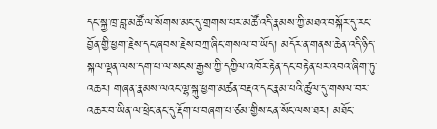དང་སྐྱ་ཁྲ་བླ་མཚོ་ལ་སོགས་མང་དུ་གྲགས་པར་མཚོ་འདི་རྣམས་ཀྱི་མཐའ་བསྐོར་དུ་རང་བྱོན་གྱི་ཕྱག་རྗེས་དང་ཞབས་རྗེས་བཀྲ་ཞིང་གསལ་བ་ཡོད། མདོར་ན་གནས་ཆེན་འདི་ཉིད་སྐལ་ལྡན་ལས་དག་པ་ལ་སངས་རྒྱས་ཀྱི་དཀྱིལ་འཁོར་རྟེན་དང་བརྟེན་པར་འབའ་ཞིག་ཏུ་འཆར། གཞན་རྣམས་ལའང་ལྷ་སྐུ་ཕྱག་མཚན་བརྡའ་དང་རྣམ་པའི་ཚུལ་དུ་གསལ་བར་འཆར་བ་ཡིན་ལ་ཕྲེང་ནང་དུ་རྡོག་པ་བཞག་པ་ཙམ་གྱིས་ངན་སོང་ལས་ཐར། མཐོང་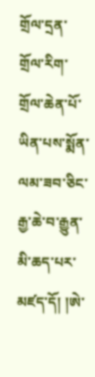གྲོལ་དྲན་གྲོལ་རིག་གྲོལ་ཆེན་པོ་ཡིན་པས་སྨོན་ལམ་ཟབ་ཅིང་རྒྱ་ཆེ་བ་རྒྱུན་མི་ཆད་པར་མཛད་དོ། །ཨེ་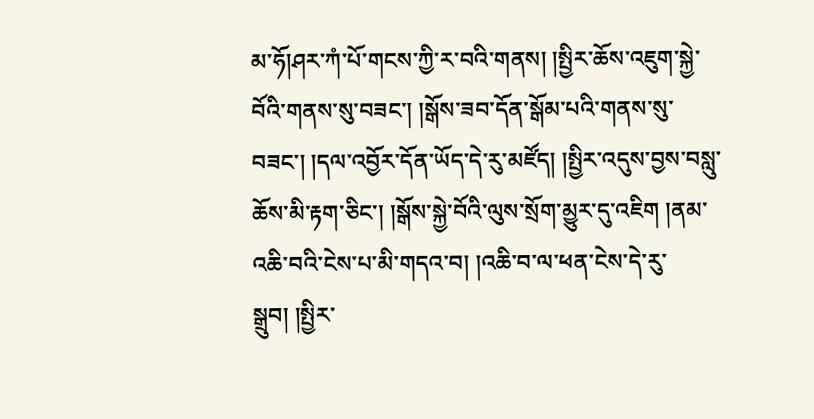མ་ཧོ།ཤར་ཀཾ་པོ་གངས་ཀྱི་ར་བའི་གནས། །སྤྱིར་ཆོས་འཇུག་སྐྱེ་བོའི་གནས་སུ་བཟང་། །སྒོས་ཟབ་དོན་སྒོམ་པའི་གནས་སུ་བཟང་། །དལ་འབྱོར་དོན་ཡོད་དེ་རུ་མཛོད། །སྤྱིར་འདུས་བྱས་བསླུ་ཆོས་མི་རྟག་ཅིང་། །སྒོས་སྐྱེ་བོའི་ལུས་སྲོག་མྱུར་དུ་འཇིག །ནམ་འཆི་བའི་ངེས་པ་མི་གདའ་བ། །འཆི་བ་ལ་ཕན་ངེས་དེ་རུ་སྒྲུབ། །སྤྱིར་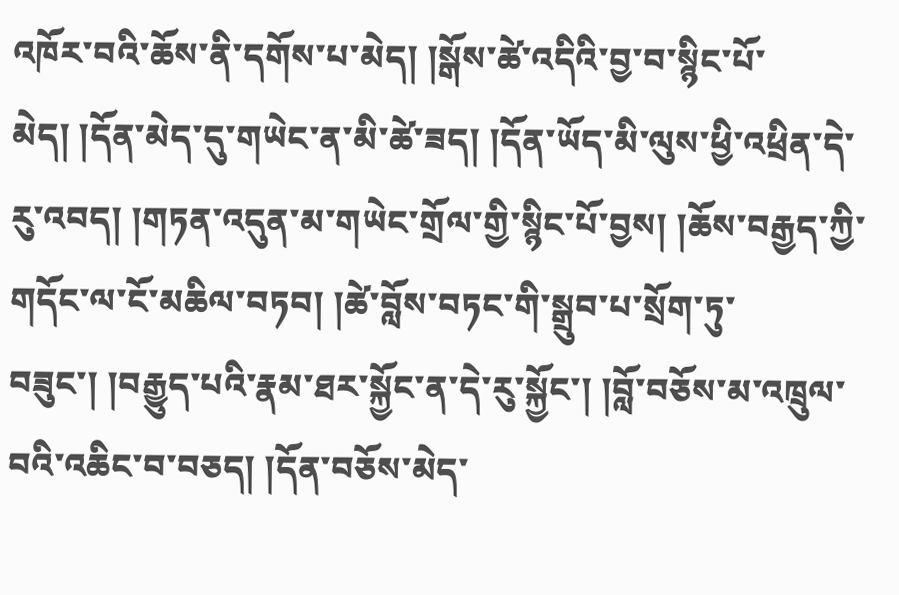འཁོར་བའི་ཆོས་ནི་དགོས་པ་མེད། །སྒོས་ཚེ་འདིའི་བྱ་བ་སྙིང་པོ་མེད། །དོན་མེད་དུ་གཡེང་ན་མི་ཚེ་ཟད། །དོན་ཡོད་མི་ལུས་ཕྱི་འཕྲིན་དེ་རུ་འབད། །གཏན་འདུན་མ་གཡེང་གྲོལ་གྱི་སྙིང་པོ་བྱས། །ཆོས་བརྒྱད་ཀྱི་གདོང་ལ་ངོ་མཆིལ་བཏབ། །ཚེ་བློས་བཏང་གི་སྒྲུབ་པ་སྲོག་ཏུ་བཟུང་། །བརྒྱུད་པའི་རྣམ་ཐར་སྐྱོང་ན་དེ་རུ་སྐྱོང་། །བློ་བཅོས་མ་འཁྲུལ་བའི་འཆིང་བ་བཅད། །དོན་བཅོས་མེད་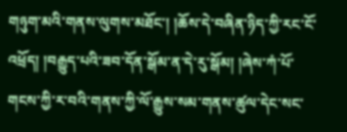གཉུག་མའི་གནས་ལུགས་མཐོང་། །ཆོས་དེ་བཞིན་ཉིད་ཀྱི་རང་ངོ་འཕྲོད། །བརྒྱུད་པའི་ཟབ་དོན་སྒོམ་ན་དེ་རུ་སྒོམ། །ཞེས་ཀཾ་པོ་གངས་ཀྱི་ར་བའི་གནས་ཀྱི་ལོ་རྒྱུས་སམ་གནས་ཚུལ་དེང་སང་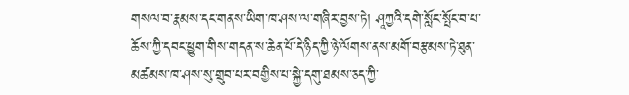གསལ་བ་རྣམས་དང་གནས་ཡིག་ཁ་ཤས་ལ་གཞིར་བྱས་ཏེ། ཤཱཀྱའི་དགེ་སློང་སྤོང་བ་པ་ཆོས་ཀྱི་དབང་ཕྱུག་གིས་གདན་ས་ཆེན་པོ་དེ་ཉིད་ཀྱི་ཉེ་ལོགས་ནས་མགོ་བརྩམས་ཏེ་ཐུན་མཚམས་ཁ་ཤས་སུ་གྲུབ་པར་བགྱིས་པ་སྐྱེ་དགུ་ཐམས་ཅད་ཀྱི་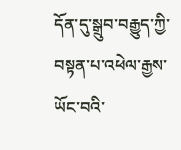དོན་དུ་སྒྲུབ་བརྒྱུད་ཀྱི་བསྟན་པ་འཕེལ་རྒྱས་ཡོང་བའི་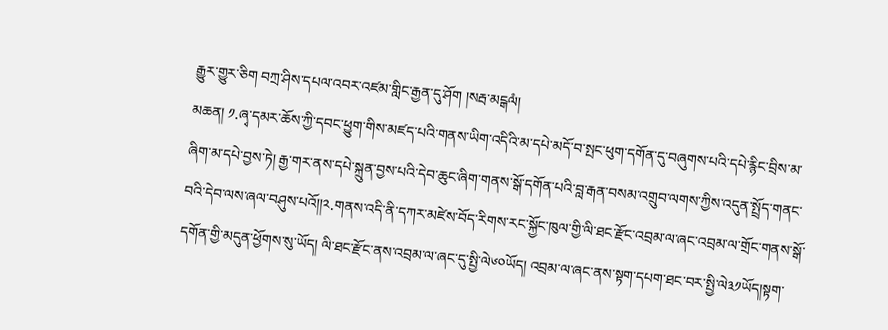རྒྱུར་གྱུར་ཅིག བཀྲ་ཤིས་དཔལ་འབར་འཛམ་གླིང་རྒྱན་དུ་ཤོག །སརྦ་མངྒལཾ།
མཆན། ༡.ཞྭ་དམར་ཆོས་ཀྱི་དབང་ཕྱུག་གིས་མཛད་པའི་གནས་ཡིག་འདིའི་མ་དཔེ་མདོ་བ་སྤང་ཕུག་དགོན་དུ་བཞུགས་པའི་དཔེ་རྙིང་བྲིས་མ་ཞིག་མ་དཔེ་བྱས་ཏེ། རྒྱ་གར་ནས་དཔེ་སྐྲུན་བྱས་པའི་དེབ་ཆུང་ཞིག་གནས་སྒོ་དགོན་པའི་བླ་རྒན་བསམ་འགྲུབ་ལགས་ཀྱིས་འདུན་སྤྲོད་གནང་བའི་དེབ་ལས་ཞལ་བཤུས་པའོ།།༢.གནས་འདི་ནི་དཀར་མཛེས་བོད་རིགས་རང་སྐྱོང་ཁུལ་གྱི་ལི་ཐང་རྫོང་འབྲམ་ལ་ཞང་འབྲམ་ལ་གྲོང་གནས་སྒོ་དགོན་གྱི་མདུན་ཕྱོགས་སུ་ཡོད། ལི་ཐང་རྫོང་ནས་འབྲམ་ལ་ཞང་དུ་སྤྱི་ལེ༦༠ཡོད། འབྲམ་ལ་ཞང་ནས་སྟག་དཔག་ཐང་བར་སྤྱི་ལེ༣༡ཡོད།སྟག་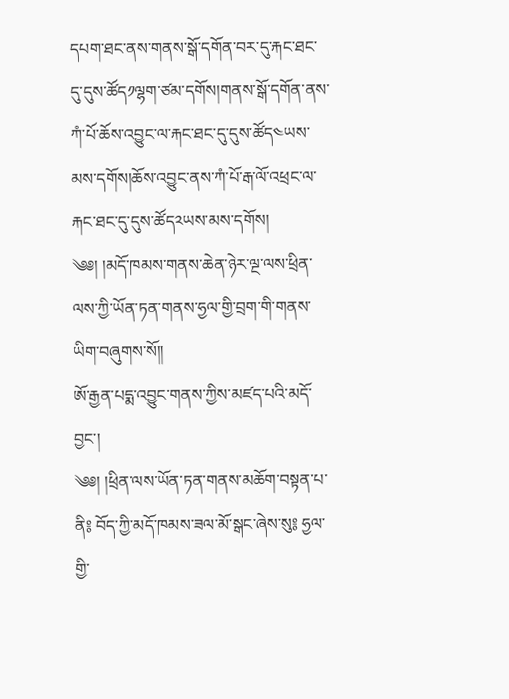དཔག་ཐང་ནས་གནས་སྒོ་དགོན་བར་དུ་རྐང་ཐང་དུ་དུས་ཚོད༡ལྷག་ཙམ་དགོས།གནས་སྒོ་དགོན་ནས་ཀཾ་པོ་ཆོས་འབྱུང་ལ་རྐང་ཐང་དུ་དུས་ཚོད༤ཡས་མས་དགོས།ཆོས་འབྱུང་ནས་ཀཾ་པོ་རྒ་ལོ་འཕྲང་ལ་རྐང་ཐང་དུ་དུས་ཚོད༢ཡས་མས་དགོས།
༄༅། །མདོ་ཁམས་གནས་ཆེན་ཉེར་ལྔ་ལས་ཕྲིན་ལས་ཀྱི་ཡོན་ཏན་གནས་ཧྱལ་གྱི་བྲག་གི་གནས་ཡིག་བཞུགས་སོ༎
ཨོ་རྒྱན་པདྨ་འབྱུང་གནས་ཀྱིས་མཛད་པའི་མདོ་བྱང་།
༄༅། །ཕྲིན་ལས་ཡོན་ཏན་གནས་མཆོག་བསྟན་པ་ནི༔ བོད་ཀྱི་མདོ་ཁམས་ཟལ་མོ་སྒང་ཞེས་སུ༔ ཧྱལ་གྱི་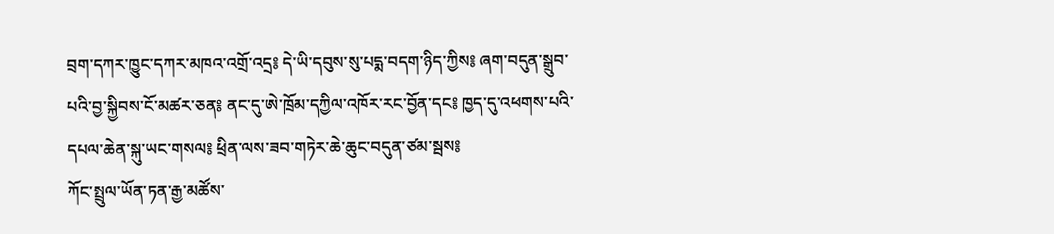བྲག་དཀར་ཁྱུང་དཀར་མཁའ་འགྲོ་འདྲ༔ དེ་ཡི་དབུས་སུ་པདྨ་བདག་ཉིད་ཀྱིས༔ ཞག་བདུན་སྒྲུབ་པའི་བྱ་སྐྱིབས་ངོ་མཚར་ཅན༔ ནང་དུ་ཨེ་ཁྲོམ་དཀྱིལ་འཁོར་རང་བྱོན་དང༔ ཁྱད་དུ་འཕགས་པའི་དཔལ་ཆེན་སྐུ་ཡང་གསལ༔ ཕྲིན་ལས་ཟབ་གཏེར་ཆེ་ཆུང་བདུན་ཙམ་སྦས༔
ཀོང་སྤྲུལ་ཡོན་ཏན་རྒྱ་མཚོས་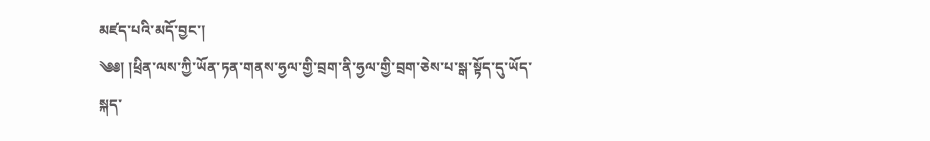མཛད་པའི་མདོ་བྱང་།
༄༅། །ཕྲིན་ལས་ཀྱི་ཡོན་ཏན་གནས་ཧྱལ་གྱི་བྲག་ནི་ཧྱལ་གྱི་བྲག་ཅེས་པ་སྒ་སྟོད་དུ་ཡོད་སྐད་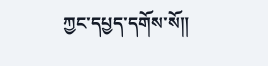ཀྱང་དཔྱད་དགོས་སོ༎